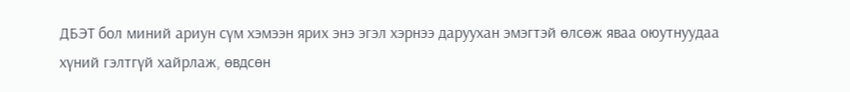ДБЭТ бол миний ариун сүм хэмээн ярих энэ эгэл хэрнээ даруухан эмэгтэй өлсөж яваа оюутнуудаа хүний гэлтгүй хайрлаж, өвдсөн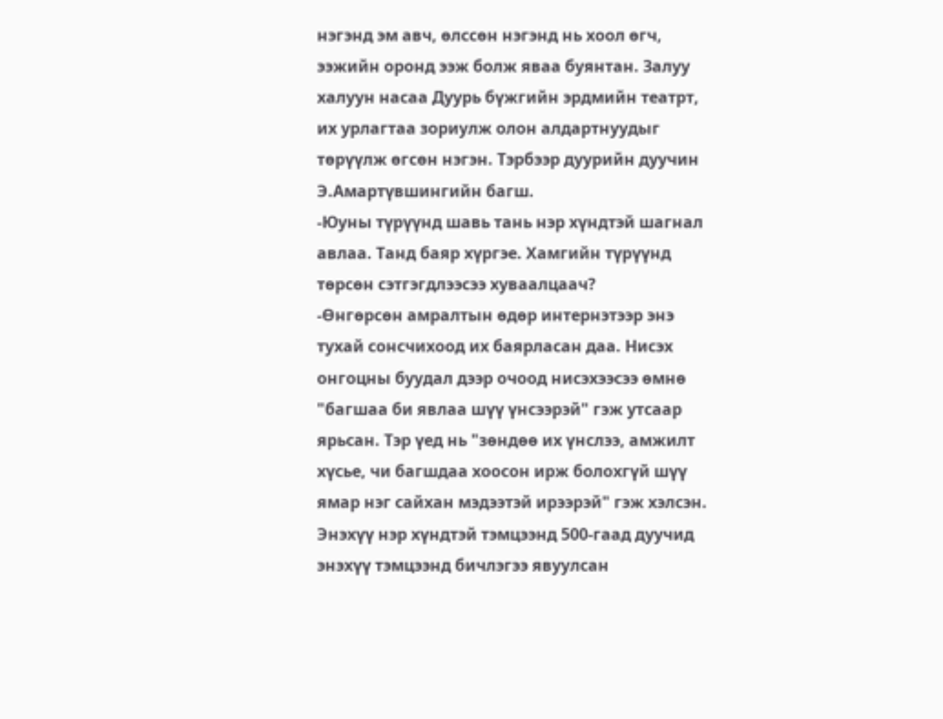нэгэнд эм авч, өлссөн нэгэнд нь хоол өгч, ээжийн оронд ээж болж яваа буянтан. Залуу халуун насаа Дуурь бүжгийн эрдмийн театрт, их урлагтаа зориулж олон алдартнуудыг төрүүлж өгсөн нэгэн. Тэрбээр дуурийн дуучин Э.Амартүвшингийн багш.
-Юуны түрүүнд шавь тань нэр хүндтэй шагнал авлаа. Танд баяр хүргэе. Хамгийн түрүүнд төрсөн сэтгэгдлээсээ хуваалцаач?
-Өнгөрсөн амралтын өдөр интернэтээр энэ тухай сонсчихоод их баярласан даа. Нисэх онгоцны буудал дээр очоод нисэхээсээ өмнө "багшаа би явлаа шүү үнсээрэй" гэж утсаар ярьсан. Тэр үед нь "зөндөө их үнслээ, амжилт хүсье, чи багшдаа хоосон ирж болохгүй шүү ямар нэг сайхан мэдээтэй ирээрэй" гэж хэлсэн. Энэхүү нэр хүндтэй тэмцээнд 500-гаад дуучид энэхүү тэмцээнд бичлэгээ явуулсан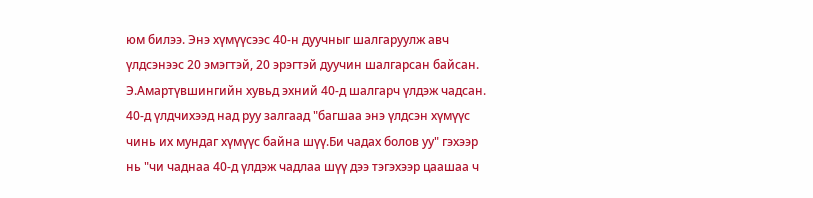юм билээ. Энэ хүмүүсээс 40-н дуучныг шалгаруулж авч үлдсэнээс 20 эмэгтэй, 20 эрэгтэй дуучин шалгарсан байсан. Э.Амартүвшингийн хувьд эхний 40-д шалгарч үлдэж чадсан. 40-д үлдчихээд над руу залгаад "багшаа энэ үлдсэн хүмүүс чинь их мундаг хүмүүс байна шүү.Би чадах болов уу" гэхээр нь "чи чаднаа 40-д үлдэж чадлаа шүү дээ тэгэхээр цаашаа ч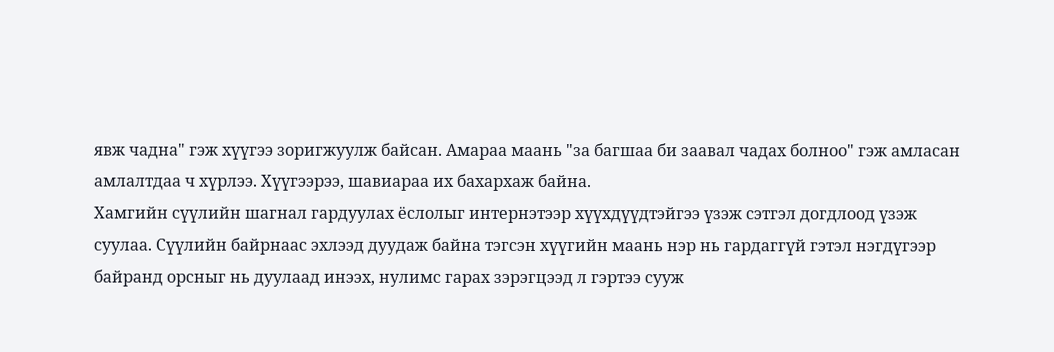явж чадна" гэж хүүгээ зоригжуулж байсан. Амараа маань "за багшаа би заавал чадах болноо" гэж амласан амлалтдаа ч хүрлээ. Хүүгээрээ, шавиараа их бахархаж байна.
Хамгийн сүүлийн шагнал гардуулах ёслолыг интернэтээр хүүхдүүдтэйгээ үзэж сэтгэл догдлоод үзэж суулаа. Сүүлийн байрнаас эхлээд дуудаж байна тэгсэн хүүгийн маань нэр нь гардаггүй гэтэл нэгдүгээр байранд орсныг нь дуулаад инээх, нулимс гарах зэрэгцээд л гэртээ сууж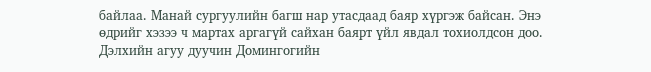байлаа. Манай сургуулийн багш нар утасдаад баяр хүргэж байсан. Энэ өдрийг хэзээ ч мартах аргагүй сайхан баярт үйл явдал тохиолдсон доо.
Дэлхийн агуу дуучин Домингогийн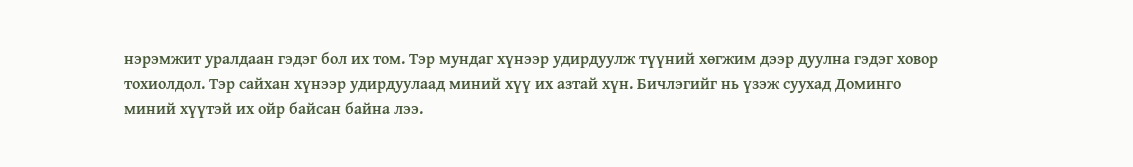нэрэмжит уралдаан гэдэг бол их том. Тэр мундаг хүнээр удирдуулж түүний хөгжим дээр дуулна гэдэг ховор тохиолдол. Тэр сайхан хүнээр удирдуулаад миний хүү их азтай хүн. Бичлэгийг нь үзэж суухад Доминго миний хүүтэй их ойр байсан байна лээ.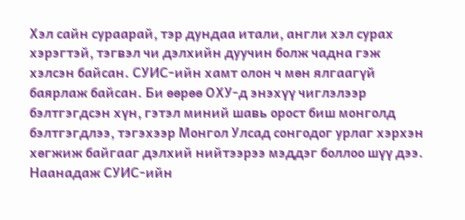Хэл сайн сураарай, тэр дундаа итали, англи хэл сурах хэрэгтэй, тэгвэл чи дэлхийн дуучин болж чадна гэж хэлсэн байсан. СУИС-ийн хамт олон ч мөн ялгаагүй баярлаж байсан. Би өөрөө ОХУ-д энэхүү чиглэлээр бэлтгэгдсэн хүн, гэтэл миний шавь орост биш монголд бэлтгэгдлээ, тэгэхээр Монгол Улсад сонгодог урлаг хэрхэн хөгжиж байгааг дэлхий нийтээрээ мэддэг боллоо шүү дээ.
Наанадаж СУИС-ийн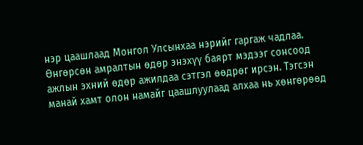нэр цаашлаад Монгол Улсынхаа нэрийг гаргаж чадлаа. Өнгөрсөн амралтын өдөр энэхүү баярт мэдээг сонсоод ажлын эхний өдөр ажилдаа сэтгэл өөдрөг ирсэн. Тэгсэн манай хамт олон намайг цаашлуулаад алхаа нь хөнгөрөөд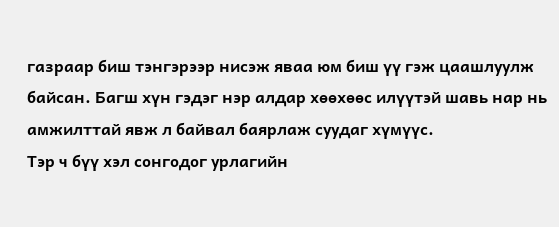газраар биш тэнгэрээр нисэж яваа юм биш үү гэж цаашлуулж байсан. Багш хүн гэдэг нэр алдар хөөхөөс илүүтэй шавь нар нь амжилттай явж л байвал баярлаж суудаг хүмүүс.
Тэр ч бүү хэл сонгодог урлагийн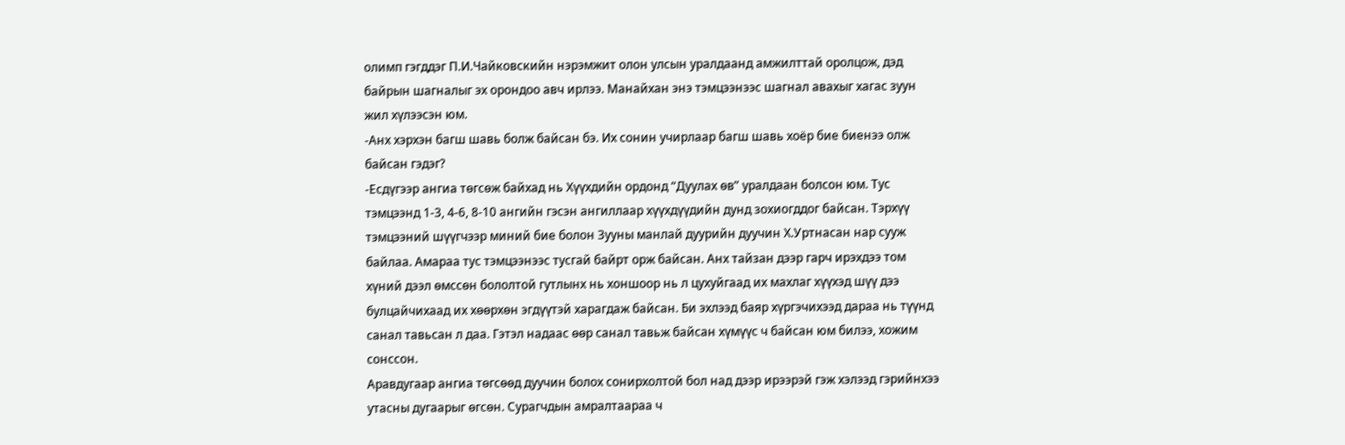олимп гэгддэг П.И.Чайковскийн нэрэмжит олон улсын уралдаанд амжилттай оролцож, дэд байрын шагналыг эх орондоо авч ирлээ. Манайхан энэ тэмцээнээс шагнал авахыг хагас зуун жил хүлээсэн юм.
-Анх хэрхэн багш шавь болж байсан бэ. Их сонин учирлаар багш шавь хоёр бие биенээ олж байсан гэдэг?
-Есдүгээр ангиа төгсөж байхад нь Хүүхдийн ордонд “Дуулах өв” уралдаан болсон юм. Тус тэмцээнд 1-3, 4-6, 8-10 ангийн гэсэн ангиллаар хүүхдүүдийн дунд зохиогддог байсан. Тэрхүү тэмцээний шүүгчээр миний бие болон Зууны манлай дуурийн дуучин Х.Уртнасан нар сууж байлаа. Амараа тус тэмцээнээс тусгай байрт орж байсан. Анх тайзан дээр гарч ирэхдээ том хүний дээл өмссөн бололтой гутлынх нь хоншоор нь л цухуйгаад их махлаг хүүхэд шүү дээ булцайчихаад их хөөрхөн эгдүүтэй харагдаж байсан. Би эхлээд баяр хүргэчихээд дараа нь түүнд санал тавьсан л даа. Гэтэл надаас өөр санал тавьж байсан хүмүүс ч байсан юм билээ, хожим сонссон.
Аравдугаар ангиа төгсөөд дуучин болох сонирхолтой бол над дээр ирээрэй гэж хэлээд гэрийнхээ утасны дугаарыг өгсөн. Сурагчдын амралтаараа ч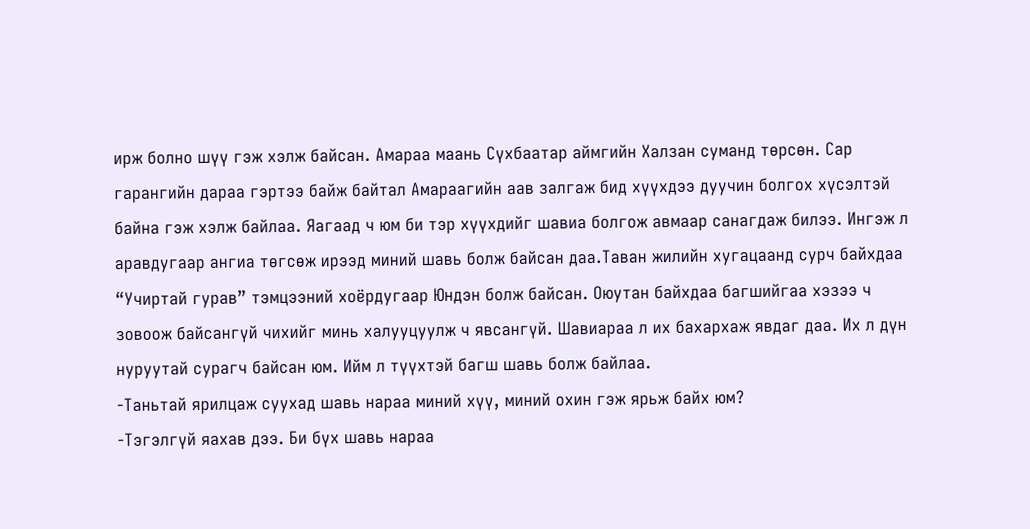ирж болно шүү гэж хэлж байсан. Амараа маань Сүхбаатар аймгийн Халзан суманд төрсөн. Сар гарангийн дараа гэртээ байж байтал Амараагийн аав залгаж бид хүүхдээ дуучин болгох хүсэлтэй байна гэж хэлж байлаа. Яагаад ч юм би тэр хүүхдийг шавиа болгож авмаар санагдаж билээ. Ингэж л аравдугаар ангиа төгсөж ирээд миний шавь болж байсан даа.Таван жилийн хугацаанд сурч байхдаа “Учиртай гурав” тэмцээний хоёрдугаар Юндэн болж байсан. Оюутан байхдаа багшийгаа хэзээ ч зовоож байсангүй чихийг минь халууцуулж ч явсангүй. Шавиараа л их бахархаж явдаг даа. Их л дүн нуруутай сурагч байсан юм. Ийм л түүхтэй багш шавь болж байлаа.
-Таньтай ярилцаж суухад шавь нараа миний хүү, миний охин гэж ярьж байх юм?
-Тэгэлгүй яахав дээ. Би бүх шавь нараа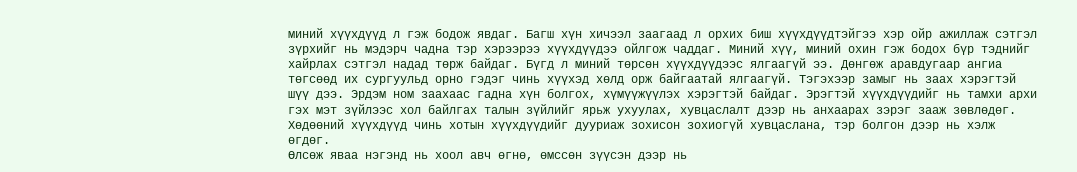миний хүүхдүүд л гэж бодож явдаг. Багш хүн хичээл заагаад л орхих биш хүүхдүүдтэйгээ хэр ойр ажиллаж сэтгэл зүрхийг нь мэдэрч чадна тэр хэрээрээ хүүхдүүдээ ойлгож чаддаг. Миний хүү, миний охин гэж бодох бүр тэднийг хайрлах сэтгэл надад төрж байдаг. Бүгд л миний төрсөн хүүхдүүдээс ялгаагүй ээ. Дөнгөж аравдугаар ангиа төгсөөд их сургуульд орно гэдэг чинь хүүхэд хөлд орж байгаатай ялгаагүй. Тэгэхээр замыг нь заах хэрэгтэй шүү дээ. Эрдэм ном заахаас гадна хүн болгох, хүмүүжүүлэх хэрэгтэй байдаг. Эрэгтэй хүүхдүүдийг нь тамхи архи гэх мэт зүйлээс хол байлгах талын зүйлийг ярьж ухуулах, хувцаслалт дээр нь анхаарах зэрэг зааж зөвлөдөг. Хөдөөний хүүхдүүд чинь хотын хүүхдүүдийг дууриаж зохисон зохиогүй хувцаслана, тэр болгон дээр нь хэлж өгдөг.
Өлсөж яваа нэгэнд нь хоол авч өгнө, өмссөн зүүсэн дээр нь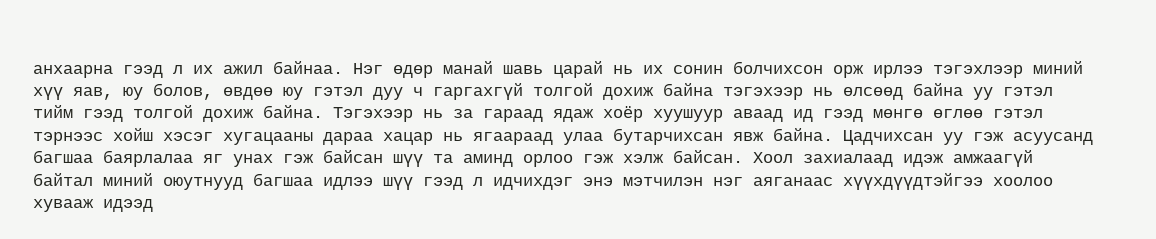анхаарна гээд л их ажил байнаа. Нэг өдөр манай шавь царай нь их сонин болчихсон орж ирлээ тэгэхлээр миний хүү яав, юу болов, өвдөө юу гэтэл дуу ч гаргахгүй толгой дохиж байна тэгэхээр нь өлсөөд байна уу гэтэл тийм гээд толгой дохиж байна. Тэгэхээр нь за гараад ядаж хоёр хуушуур аваад ид гээд мөнгө өглөө гэтэл тэрнээс хойш хэсэг хугацааны дараа хацар нь ягаараад улаа бутарчихсан явж байна. Цадчихсан уу гэж асуусанд багшаа баярлалаа яг унах гэж байсан шүү та аминд орлоо гэж хэлж байсан. Хоол захиалаад идэж амжаагүй байтал миний оюутнууд багшаа идлээ шүү гээд л идчихдэг энэ мэтчилэн нэг аяганаас хүүхдүүдтэйгээ хоолоо хувааж идээд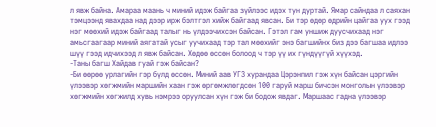л явж байна. Амараа маань ч миний идэж байгаа зүйлээс идэх тун дуртай. Ямар сайндаа л саяхан тэмцээнд явахдаа над дээр ирж бэлтгэл хийж байгаад явсан. Би тэр өдөр өдрийн цайгаа уух гээд нэг мөөхий идэж байгаад талыг нь үлдээчихсэн байсан. Гэтэл гам уншиж дуусчихаад нэг амьсгаагаар миний аягатай усыг уучихаад тэр тал мөөхийг энэ багшийнх биз дээ багшаа идлээ шүү гээд идчихээд л явж байсан. Хөдөө өссөн болоод ч тэр үү их гүндүүгүй хүүхэд.
-Таны багш Хайдав гуай гэж байсан?
-Би өөрөө урлагийн гэр бүлд өссөн. Миний аав УГЗ хурандаа Цэрэнпил гэж хүн байсан цэргийн үлээвэр хөгжмийн маршийн хаан гэж өргөмжлөгдсөн 100 гаруй марш бичсэн монголын үлээвэр хөгжмийн хөгжилд хувь нэмрээ оруулсан хүн гэж би бодож явдаг. Маршаас гадна үлээвэр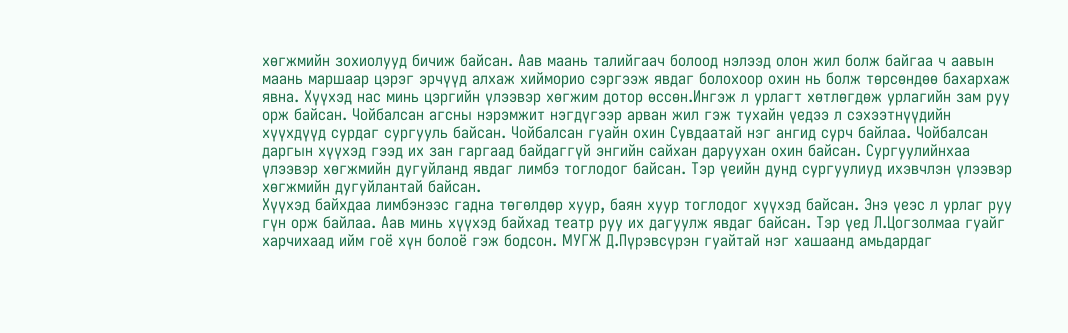хөгжмийн зохиолууд бичиж байсан. Аав маань талийгаач болоод нэлээд олон жил болж байгаа ч аавын маань маршаар цэрэг эрчүүд алхаж хийморио сэргээж явдаг болохоор охин нь болж төрсөндөө бахархаж явна. Хүүхэд нас минь цэргийн үлээвэр хөгжим дотор өссөн.Ингэж л урлагт хөтлөгдөж урлагийн зам руу орж байсан. Чойбалсан агсны нэрэмжит нэгдүгээр арван жил гэж тухайн үедээ л сэхээтнүүдийн хүүхдүүд сурдаг сургууль байсан. Чойбалсан гуайн охин Сувдаатай нэг ангид сурч байлаа. Чойбалсан даргын хүүхэд гээд их зан гаргаад байдаггүй энгийн сайхан даруухан охин байсан. Сургуулийнхаа үлээвэр хөгжмийн дугуйланд явдаг лимбэ тоглодог байсан. Тэр үеийн дунд сургуулиуд ихэвчлэн үлээвэр хөгжмийн дугуйлантай байсан.
Хүүхэд байхдаа лимбэнээс гадна төгөлдөр хуур, баян хуур тоглодог хүүхэд байсан. Энэ үеэс л урлаг руу гүн орж байлаа. Аав минь хүүхэд байхад театр руу их дагуулж явдаг байсан. Тэр үед Л.Цогзолмаа гуайг харчихаад ийм гоё хүн болоё гэж бодсон. МУГЖ Д.Пүрэвсүрэн гуайтай нэг хашаанд амьдардаг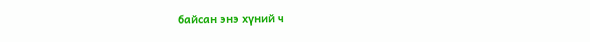байсан энэ хүний ч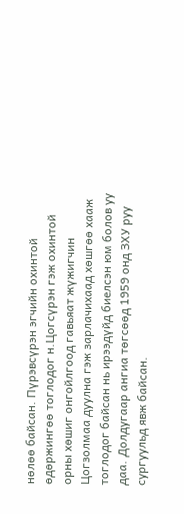нөлөө байсан. Пүрэвсүрэн эгчийн охинтой өдөржингөө тоглодог н.Цогсүрэн гэж охинтой орны хөшиг онгойлгоод гавьяат жүжигчин Цогзолмаа дуулна гэж зарлачихаад хөшгөө хааж тоглодог байсан нь ирээдүйд биелсэн юм болов уу даа. Долдугаар ангиа төгсөөд 1959 онд ЗХУ руу сургуульд явж байсан.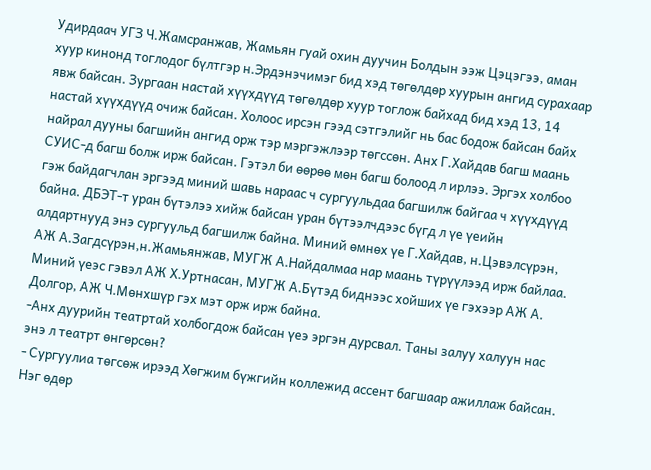Удирдаач УГЗ Ч.Жамсранжав, Жамьян гуай охин дуучин Болдын ээж Цэцэгээ, аман хуур кинонд тоглодог бүлтгэр н.Эрдэнэчимэг бид хэд төгөлдөр хуурын ангид сурахаар явж байсан. Зургаан настай хүүхдүүд төгөлдөр хуур тоглож байхад бид хэд 13, 14 настай хүүхдүүд очиж байсан. Холоос ирсэн гээд сэтгэлийг нь бас бодож байсан байх найрал дууны багшийн ангид орж тэр мэргэжлээр төгссөн. Анх Г.Хайдав багш маань СУИС-д багш болж ирж байсан. Гэтэл би өөрөө мөн багш болоод л ирлээ. Эргэх холбоо гэж байдагчлан эргээд миний шавь нараас ч сургуульдаа багшилж байгаа ч хүүхдүүд байна. ДБЭТ-т уран бүтэлээ хийж байсан уран бүтээлчдээс бүгд л үе үеийн алдартнууд энэ сургуульд багшилж байна. Миний өмнөх үе Г.Хайдав, н.Цэвэлсүрэн, АЖ А.Загдсүрэн,н.Жамьянжав, МУГЖ А.Найдалмаа нар маань түрүүлээд ирж байлаа. Миний үеэс гэвэл АЖ Х.Уртнасан, МУГЖ А.Бүтэд биднээс хойших үе гэхээр АЖ А. Долгор, АЖ Ч.Мөнхшүр гэх мэт орж ирж байна.
-Анх дуурийн театртай холбогдож байсан үеэ эргэн дурсвал. Таны залуу халуун нас энэ л театрт өнгөрсөн?
- Сургуулиа төгсөж ирээд Хөгжим бүжгийн коллежид ассент багшаар ажиллаж байсан. Нэг өдөр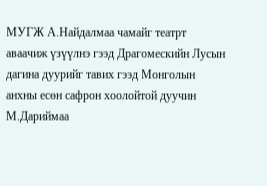МУГЖ А.Найдалмаа чамайг театрт аваачиж үзүүлнэ гээд Драгомескийн Лусын дагина дуурийг тавих гээд Монголын анхны есөн сафрон хоолойтой дуучин М.Дариймаа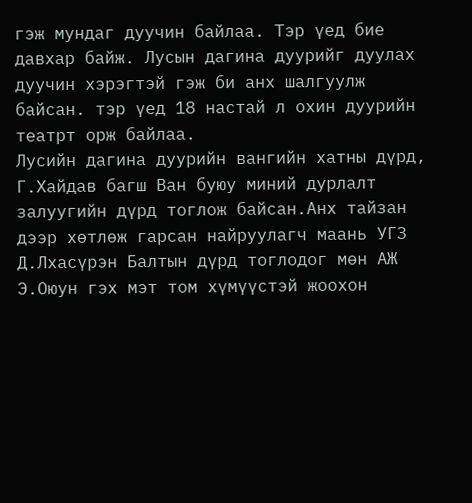гэж мундаг дуучин байлаа. Тэр үед бие давхар байж. Лусын дагина дуурийг дуулах дуучин хэрэгтэй гэж би анх шалгуулж байсан. тэр үед 18 настай л охин дуурийн театрт орж байлаа.
Лусийн дагина дуурийн вангийн хатны дүрд, Г.Хайдав багш Ван буюу миний дурлалт залуугийн дүрд тоглож байсан.Анх тайзан дээр хөтлөж гарсан найруулагч маань УГЗ Д.Лхасүрэн Балтын дүрд тоглодог мөн АЖ Э.Оюун гэх мэт том хүмүүстэй жоохон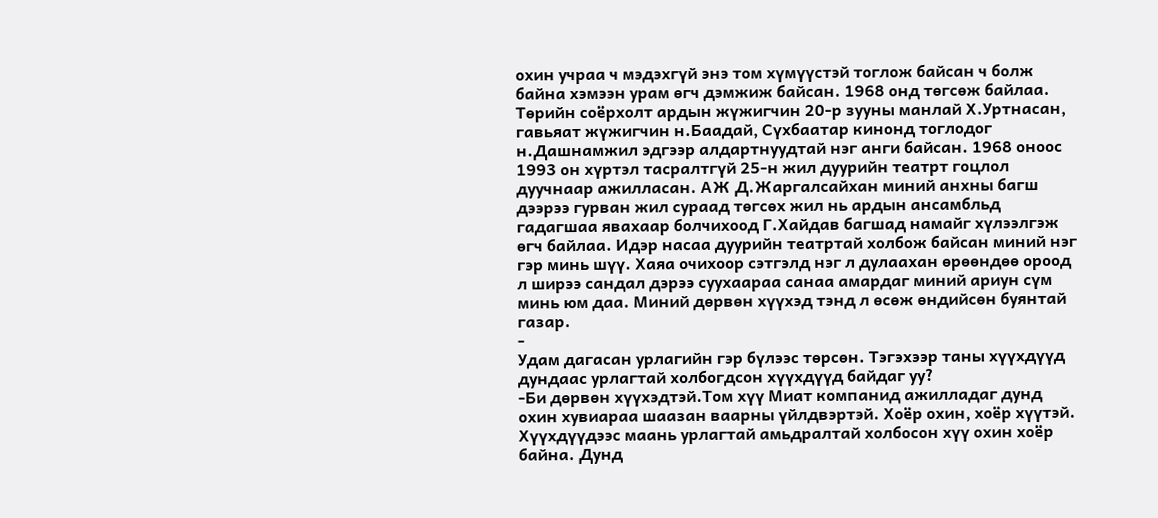охин учраа ч мэдэхгүй энэ том хүмүүстэй тоглож байсан ч болж байна хэмээн урам өгч дэмжиж байсан. 1968 онд төгсөж байлаа. Төрийн соёрхолт ардын жүжигчин 20-р зууны манлай Х.Уртнасан, гавьяат жүжигчин н.Баадай, Сүхбаатар кинонд тоглодог н.Дашнамжил эдгээр алдартнуудтай нэг анги байсан. 1968 оноос 1993 он хүртэл тасралтгүй 25-н жил дуурийн театрт гоцлол дуучнаар ажилласан. АЖ Д.Жаргалсайхан миний анхны багш дээрээ гурван жил сураад төгсөх жил нь ардын ансамбльд гадагшаа явахаар болчихоод Г.Хайдав багшад намайг хүлээлгэж өгч байлаа. Идэр насаа дуурийн театртай холбож байсан миний нэг гэр минь шүү. Хаяа очихоор сэтгэлд нэг л дулаахан өрөөндөө ороод л ширээ сандал дэрээ суухаараа санаа амардаг миний ариун сүм минь юм даа. Миний дөрвөн хүүхэд тэнд л өсөж өндийсөн буянтай газар.
-
Удам дагасан урлагийн гэр бүлээс төрсөн. Тэгэхээр таны хүүхдүүд дундаас урлагтай холбогдсон хүүхдүүд байдаг уу?
-Би дөрвөн хүүхэдтэй.Том хүү Миат компанид ажилладаг дунд охин хувиараа шаазан ваарны үйлдвэртэй. Хоёр охин, хоёр хүүтэй. Хүүхдүүдээс маань урлагтай амьдралтай холбосон хүү охин хоёр байна. Дунд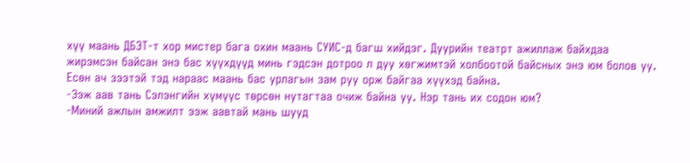хүү маань ДБЭТ-т хор мистер бага охин маань СУИС-д багш хийдэг. Дуурийн театрт ажиллаж байхдаа жирэмсэн байсан энэ бас хүүхдүүд минь гэдсэн дотроо л дуу хөгжимтэй холбоотой байсных энэ юм болов уу. Есөн ач зээтэй тэд нараас маань бас урлагын зам руу орж байгаа хүүхэд байна.
-Ээж аав тань Сэлэнгийн хүмүүс төрсөн нутагтаа очиж байна уу. Нэр тань их содон юм?
-Миний ажлын амжилт ээж аавтай мань шууд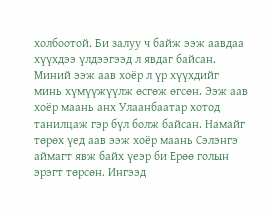холбоотой. Би залуу ч байж ээж аавдаа хүүхдээ үлдээгээд л явдаг байсан. Миний ээж аав хоёр л үр хүүхдийг минь хүмүүжүүлж өсгөж өгсөн. Ээж аав хоёр маань анх Улаанбаатар хотод танилцаж гэр бүл болж байсан. Намайг төрөх үед аав ээж хоёр маань Сэлэнгэ аймагт явж байх үеэр би Ерөө голын эрэгт төрсөн. Ингээд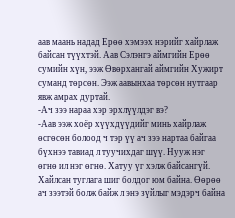аав маань надад Ерөө хэмээх нэрийг хайрлаж байсан түүхтэй. Аав Сэлэнгэ аймгийн Ерөө сумийн хүн, ээж Өвөрхангай аймгийн Хужирт суманд төрсөн. Ээж аавынхаа төрсөн нутгаар явж амрах дуртай.
-Ач зээ нараа хэр эрхлүүлдэг вэ?
-Аав ээж хоёр хүүхдүүдийг минь хайрлаж өсгөсөн болоод ч тэр үү ач зээ нартаа байгаа бүхнээ тавиад л туучихдаг шүү. Нууж нэг өгнө ил нэг өгнө. Хатуу үг хэлж байсангүй. Хайлсан туглага шиг болдог юм байна. Өөрөө ач зээтэй болж байж л энэ зүйлыг мэдэрч байна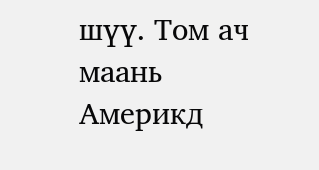шүү. Том ач маань Америкд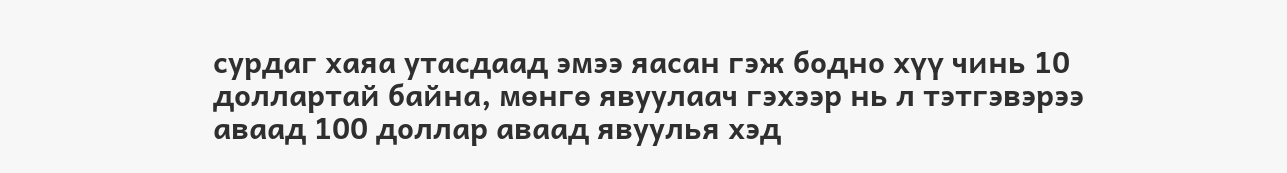сурдаг хаяа утасдаад эмээ яасан гэж бодно хүү чинь 10 доллартай байна, мөнгө явуулаач гэхээр нь л тэтгэвэрээ аваад 100 доллар аваад явуулья хэд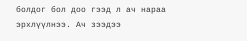болдог бол доо гээд л ач нараа эрхлүүлнээ. Ач зээдээ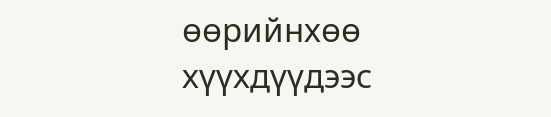өөрийнхөө хүүхдүүдээс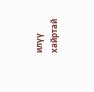илүү хайртай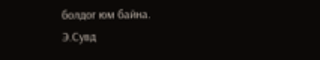болдог юм байна.
Э.Сувд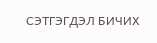СЭТГЭГДЭЛ БИЧИХ